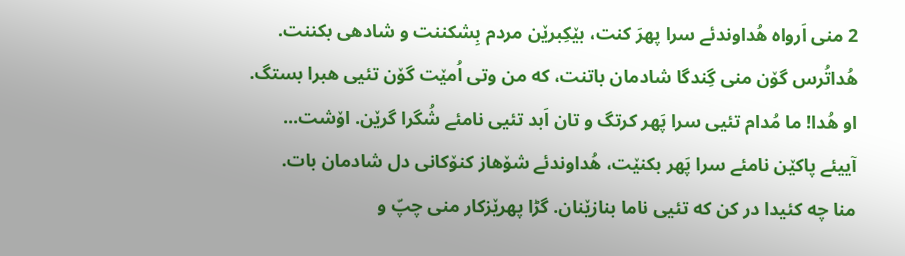2 منی اَرواه هُداوندئے سرا پهرَ کنت، بێکِبرێن مردم بِشکننت و شادهی بکننت.
هُداتُرس گۆن منی گِندگا شادمان باتنت، که من وتی اُمێت گۆن تئیی هبرا بستگ.
او هُدا! ما مُدام تئیی سرا پَهر کرتگ و تان اَبد تئیی نامئے شُگرا گرێن. اۆشت...
آییئے پاکێن نامئے سرا پَهر بکنێت، هُداوندئے شۆهاز کنۆکانی دل شادمان بات.
منا چه کئیدا در کن که تئیی ناما بنازێنان. گڑا پهرێزکار منی چپّ و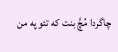چاگردا مُچَّ بنت که تئو په من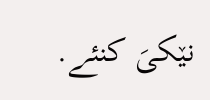نێکیَ کنئے.